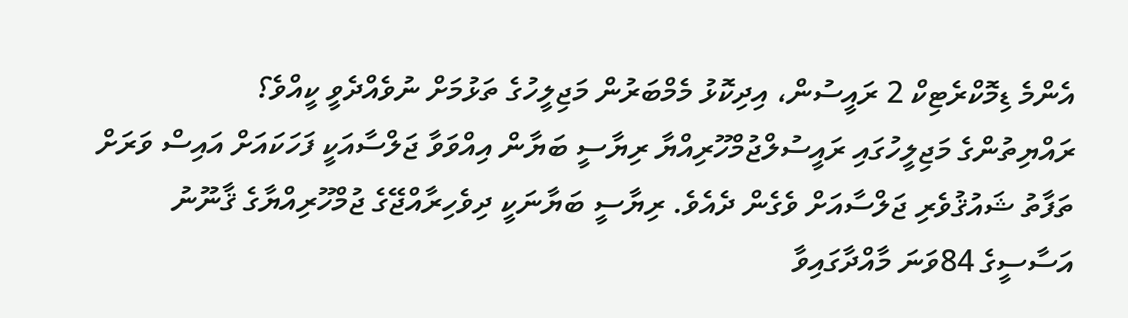އެންމެ ޑިމޮކްރެޓިކް 2 ރައީސުން، އިދިކޮޅު މެމްބަރުން މަޖިލީހުގެ ތަޅުމަށް ނުވެއްދެވީ ކީއްވެ؟
ރައްޔިތުންގެ މަޖިލީހުގައި ރައީސުލްޖުމްހޫރިއްޔާ ރިޔާސީ ބަޔާން އިއްވަވާ ޖަލްސާއަކީ ފަހަކައަށް އައިސް ވަރަށް ތަފާތު ޝައުޤުވެރި ޖަލްސާއަށް ވެގެން ދެއެވެ. ރިޔާސީ ބަޔާނަކީ ދިވެހިރާއްޖޭގެ ޖުމްހޫރިއްޔާގެ ޤާނޫނު އަސާސީގެ 84ވަނަ މާއްދާގައިވާ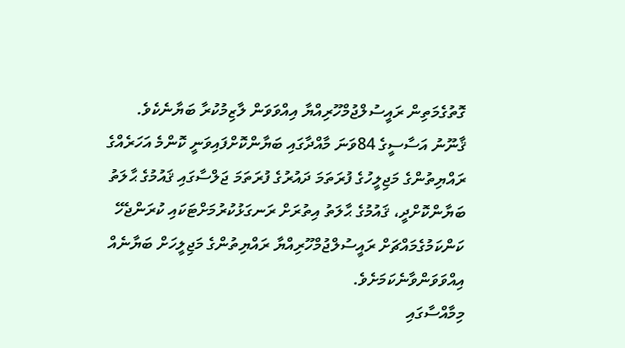ގޮތުގެމަތިން ރައީސުލްޖުމްހޫރިއްޔާ އިއްވަވަން ލާޒިމުކުރާ ބަޔާނެކެވެ.
ޤާނޫނު އަސާސީގެ 84ވަނަ މާއްދާގައި ބަޔާންކޮށްފައިވަނީ ކޮންމެ އަހަރެއްގެ ރައްޔިތުންގެ މަޖިލީހުގެ ފުރަތަމަ ދައުރުގެ ފުރަތަމަ ޖަލްސާގައި ޤައުމުގެ ޙާލަތު ބަޔާންކޮށްދީ، ޤައުމުގެ ޙާލަތު އިތުރަށް ރަނގަޅުކުރުމަށްޓަކައި ކުރަންޖެހޭ ކަންކަމުގެމައްޗަށް ރައީސުލްޖުމްހޫރިއްޔާ ރައްޔިތުންގެ މަޖިލީހަށް ބަޔާނެއް އިއްވަވަންވާނެކަމަށެވެ.
މިމާއްސާގައި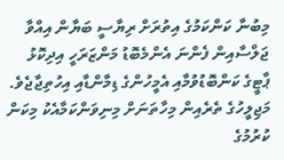މިބުނާ ކަންކަމުގެ އިތުރަށް ރިޔާސީ ބަޔާން އިއްވާ ޖަލްސާއިން ފެންނަ އެންމެބޮޑު މަންޒަރަހީ އިދިކޮޅު ޕާޓީގެ ކަންބޮޑުވުމާއި އެމީހުންގެ ޑިމާންޑާއި އިހުތިޖާޖެވެ.
މަޖިލީހުގެ ތެރެއިން މިހާތަނަށް މިނިވަންކަމާއެކު މިކަން ކުރުމުގެ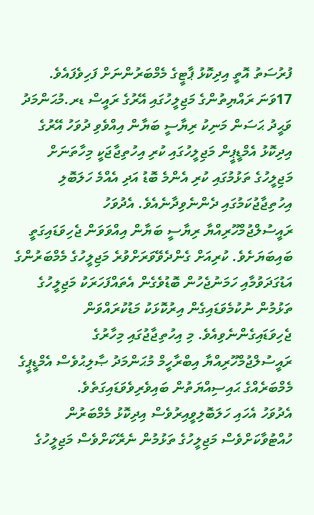ފުރުސަތު އޮތީ އިދިކޮޅު ޕާޓީގެ މެމްބަރުންނަށް ފަހިވެފައެވެ. 17ވަނަ ރައްޔިތުންގެ މަޖިލީހުގައި އޭރުގެ ރައީސް ޑރ.މުޙަންމަދު ވަޙީދު ޙަސަން މަނިކު ރިޔާސީ ބަޔާން އިއްވެވި ދުވަހު އޭރުގެ އިދިކޮޅު އެމްޑީޕީން މަޖިލީހުގައި ކުރި އިހުތިޖާޖަކީ މިހާތަނަށް މަޖިލީހުގެ ތަޅުމުގައި ކުރި އެންމެ ބޮޑު އަދި އެއްމެ ހަލަބޮލި އިހުތިޖާޖުކަމުގައި ދެންނެވިދާނެއެވެ. އެދުވަހު ރައީސުލްޖުމްހޫރިއްޔާ ރިޔާސީ ބަޔާން އިއްވަވަން ޖެހިވަޑައިގަތީ ބައިބަޔަށެވެ. ކުރިއަށް ގެންދެވޭވަރަށްވުރެ މަޖިލީހުގެ މެމްބަރުންގެ އަޑުގަދަވުމާއި ހަމަނުޖެހުން ބޮޑުވެގެން އެތައްފަހަރަކު މަޖިލީހުގެ ތަޅުމުން ނުކުމެވަޑައިގެން އިރުކޮޅަކު މަޑުކުރައްވަން ޖެހިވަޑައިގެންނެވިއެވެ. މި އިހުތިޖާޖުގައި މިހާރުގެ ރައީސުލްޖުމްހޫރިއްޔާ އިބްރާހީމް މުޙަންމަދު ޞާލިޙުވެސް އެމްޑީޕީގެ މެމްބަރެއްގެ ޙައިސިއްޔަތުން ބައިވެރިވެވަޑައިގަތެވެ.
އެދުވަހު އެހައި ހަލަބޮލިވީއިރުވެސް އިދިކޮޅު މެމްބަރުން ހުއްޓުވާކަށްވެސް މަޖިލީހުގެ ތަޅުމުން ނެރޭކަށްވެސް މަޖިލީހުގެ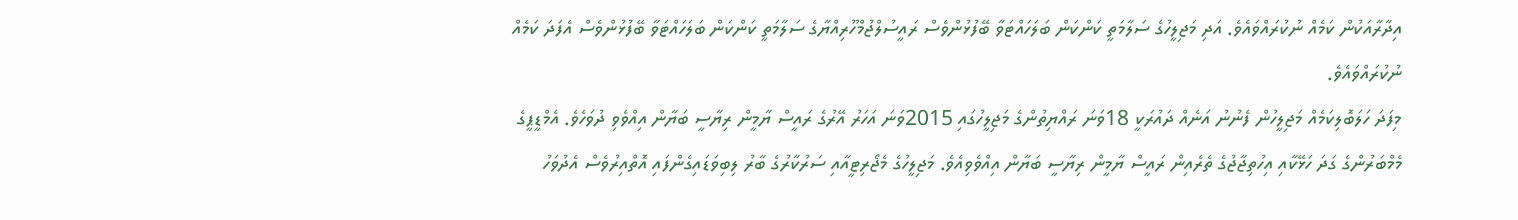އިދާރާއަކުން ކަމެއް ނުކުރައްވައެވެ. އަދި މަޖިލީހުގެ ސަލާމަތީ ކަންކަން ބަލަހައްޓަވާ ބޭފުޅުންވެސް ރައީސުލްޖުމްހޫރިއްޔާގެ ސަލާމަތީ ކަންކަން ބަލަހައްޓަވާ ބޭފުޅުންވެސް އެފަދަ ކަމެއް ނުކުރައްވައެވެ.
މިފަދަ ހަލަބޮލިކަމެއް މަޖިލީހުން ފެނުނު އަނެއް ދައުރަކީ 18ވަނަ ރައްޔިތުންގެ މަޖިލީހުގައި 2015ވަނަ އަހަރު އޭރުގެ ރައީސް ޔާމީން ރިޔާސީ ބަޔާން އިއްވެވި ދުވަހެވެ. އެމްޑީޕީގެ މެމްބަރުންގެ ގަދަ ހަޅޭކާއި އިހުތިޖާޖުގެ ތެރެއިން ރައީސް ޔާމީން ރިޔާސީ ބަޔާން އިއްވެވިއެވެ. މަޖިލީހުގެ މެޖޯރިޓީއާއި ސަރުކާރުގެ ބާރު ލިބިވަޑައިގެންފައި އޮތްއިރުވެސް އެދުވަހު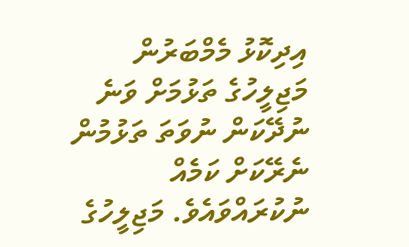އިދިކޮޅު މެމްބަރުން މަޖިލީހުގެ ތަޅުމަށް ވަނެ ނުދޭކަން ނުވަތަ ތަޅުމުން ނެރޭކަށް ކަމެއް ނުކުރައްވައެވެ. މަޖިލީހުގެ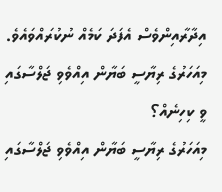އިދާރާއިންވެސް އެފަދަ ކަމެއް ނުކުރައްވައެވެ.
މިއަހަރުގެ ރިޔާސީ ބަޔާން އިއްވެވި ޖަލްސާގައި ވީ ކިހިނެއް؟
މިއަހަރުގެ ރިޔާސީ ބަޔާން އިއްވެވި ޖަލްސާގައި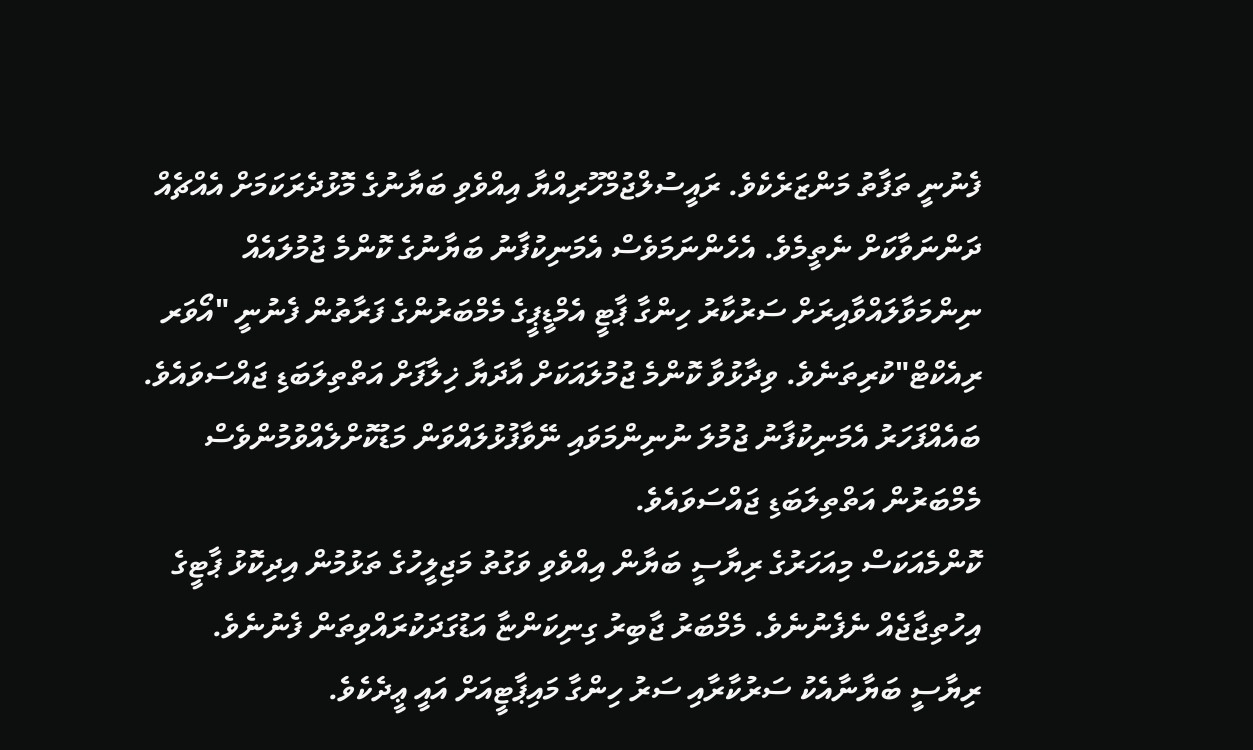ފެނުނީ ތަފާތު މަންޒަރެކެވެ. ރައީސުލްޖުމްހޫރިއްޔާ އިއްވެވި ބަޔާނުގެ މޮޅުދެރަކަމަށް އެއްޗެއް ދަންނަވާކަށް ނެތީމެވެ. އެހެންނަމަވެސް އެމަނިކުފާނު ބަޔާނުގެ ކޮންމެ ޖުމުލައެއް ނިންމަވާލައްވާއިރަށް ސަރުކާރު ހިންގާ ޕާޓީ އެމްޑީޕީގެ މެމްބަރުންގެ ފަރާތުން ފެނުނީ "އޯވަރ ރިއެކްޓް"ކުރިތަނެވެ. ވިދާޅުވާ ކޮންމެ ޖުމުލައަކަށް އާދަޔާ ޚިލާފަށް އަތްތިލަބަޑި ޖައްސަވައެވެ. ބައެއްފަހަރު އެމަނިކުފާނު ޖުމުލަ ނުނިންމަވައި ނޭވާފުޅުލައްވަން މަޑުކޮށްލެއްވުމުންވެސް މެމްބަރުން އަތްތިލަބަޑި ޖައްސަވައެވެ.
ކޮންމެއަކަސް މިއަހަރުގެ ރިޔާސީ ބަޔާން އިއްވެވި ވަގުތު މަޖިލީހުގެ ތަޅުމުން އިދިކޮޅު ޕާޓީގެ އިހުތިޖާޖެއް ނެފެނުނެވެ. މެމްބަރު ޖާބިރު ގިނިކަންޏާ އަޑުގަދަކުރައްވިތަން ފެނުނެވެ.
ރިޔާސީ ބަޔާނާއެކު ސަރުކާރާއި ސަރު ހިންގާ މައިޕާޓީއަށް އައީ ޢީދެކެވެ.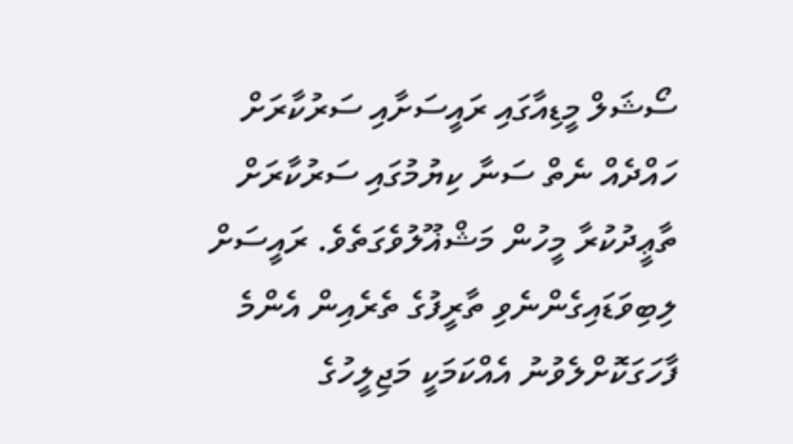ސޯޝަލް މީޑިއާގައި ރައީސަށާއި ސަރުކާރަށް ހައްދެއް ނެތް ސަނާ ކިޔުމުގައި ސަރުކާރަށް ތާޢީދުކުރާ މީހުން މަޝްޣޫލުވެގަތެވެ. ރައީސަށް ލިބިވަޑައިގެންނެވި ތާރީފުގެ ތެރެއިން އެންމެ ފާހަގަކޮށްލެވުނު އެއްކަމަކީ މަޖިލީހުގެ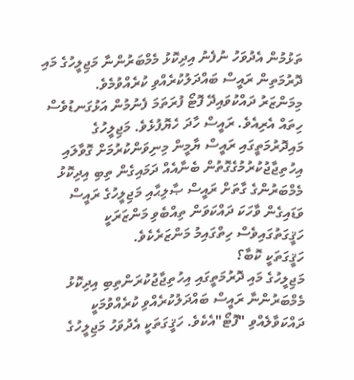ތަޅުމުން އެދުވަހު ނުފެނު އިދިކޮޅު މެމްބަރުންނާ މަޖިލީހުގެ މައި ދޮރުމަތިން ރައީސް ބައްދަލުކުރެއްވި ކުރެއްވުމެވެ.
މިމަންޒަރު ދައްކުވައިދޭ ފޮޓޯ ފުރަތަމަ ފެނުމުން އަޅުގަނޑުވެސް ހިތައް އެރިއެވެ. ރައީސް ހާދަ ހެޔޮފުޅެވެ. މަޖިލީހުގެ މައިދޮރުމަތީގައި ރައީސް ޔާމީން މިނިވަންކުރުމަށް ގޮވާލައި އިހުތިޖާޖުކުރުމުގެގޮތުން ބެނާއެއް ދަމައިގެން ތިބި އިދިކޮޅު މެމްބަރުންގެ ގާތަށް ރައީސް ޞާލިޙާއި މަޖިލީހުގެ ރައީސް ވަޑައިގެން ވާހަކަ ދައްކަވަން ތިއްބެވި މަންޒަރަކީ ހަޤީގަތުގައިވެސް ހިތްގައިމު މަންޒަރެކެވެ.
ހަޤީގަތަކީ ކޮބާ؟
މަޖިލީހުގެ މައި ދޮރުމަތީގައި އިހުތިޖާޖުކުރަންތިބި އިދިކޮޅު މެމްބަރުންނާ ރައީސް ބައްދަލުކުރެއްވި ކުރެއްވުމަކީ ދައްކަވާލެއްވި "ފޮޓޯ"އެކެވެ. ހަޤީގަތަކީ އެދުވަހު މަޖިލީހުގެ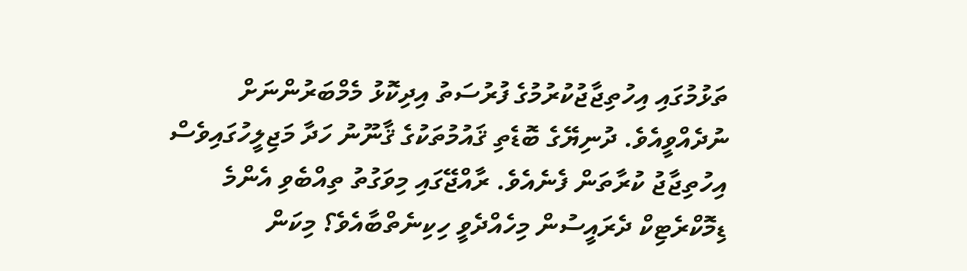ތަޅުމުގައި އިހުތިޖާޖުކުރުމުގެ ފުރުސަތު އިދިކޮޅު މެމްބަރުންނަށް ނުދެއްވީއެވެ. ދުނިޔޭގެ ބޮޑެތި ޤައުމުތަކުގެ ޤާނޫނު ހަދާ މަޖިލީހުގައިވެސް އިހުތިޖާޖު ކުރާތަން ފެނެއެވެ. ރާއްޖޭގައި މިވަގުތު ތިއްބެވި އެންމެ ޑިމޮކްރެޓިކް ދެރައީސުން މިހެއްދެވީ ހިކިނެތްބާއެވެ؟ މިކަން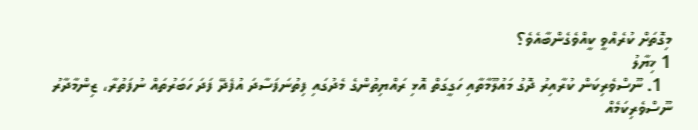މިގޮތަށް ކުރެއްވީ ކީއްވެގެންބާއެވެ؟
1 ޚިޔާލު
  1. ނޫސްވެރިކަން ކުރާއިރު ދޮގު މައުލޫމާތާއި ހަގީގަތް އޮޅި ރައްޔިތުންގެ މެދުގައި ފިތުނަފަސާދަ އުފެދޭ ފަދަ ހަބަރުތައް ނުފަތުރާ، ޒިންމާދާރު ނޫސްވެރިކަމެއް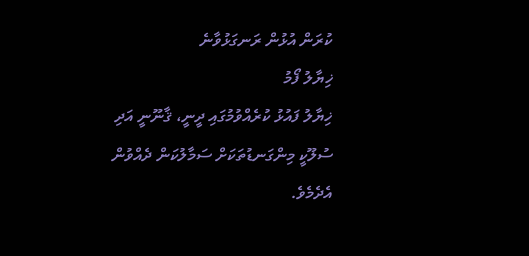ކުރަން އުޅުން ރަނގަޅުވާނެ
ޚިޔާލު ފޯމު
ޚިޔާލު ފައުޅު ކުރެއްވުމުގައި ދީނީ، ޤާނޫނީ އަދި ސުލޫކީ މިންގަނޑުތަކަށް ސަމާލުކަން ދެއްވުން އެދެމެވެ.